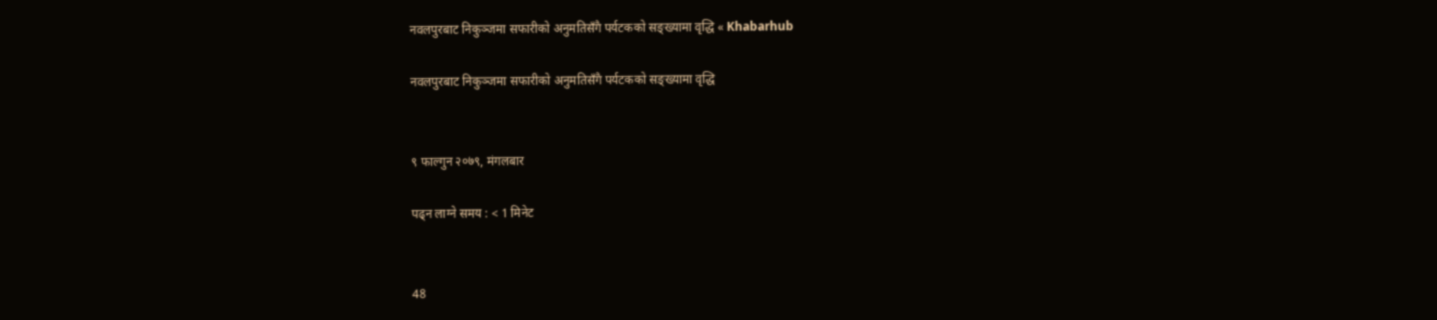नवलपुरबाट निकुञ्जमा सफारीको अनुमतिसँगै पर्यटकको सङ्ख्यामा वृद्धि « Khabarhub

नवलपुरबाट निकुञ्जमा सफारीको अनुमतिसँगै पर्यटकको सङ्ख्यामा वृद्धि


९ फाल्गुन २०७९, मंगलबार

पढ्न लाग्ने समय : < 1 मिनेट


48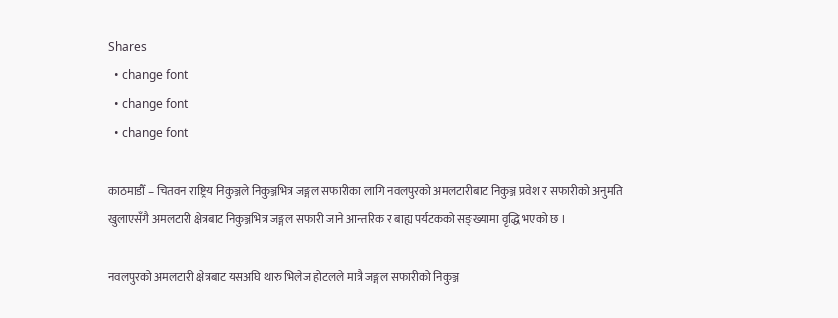Shares
  • change font
  • change font
  • change font

काठमाडौँ – चितवन राष्ट्रिय निकुञ्जले निकुञ्जभित्र जङ्गल सफारीका लागि नवलपुरको अमलटारीबाट निकुञ्ज प्रवेश र सफारीको अनुमति खुलाएसँगै अमलटारी क्षेत्रबाट निकुञ्जभित्र जङ्गल सफारी जाने आन्तरिक र बाह्य पर्यटकको सङ्ख्यामा वृद्धि भएको छ ।

नवलपुरको अमलटारी क्षेत्रबाट यसअघि थारु भिलेज होटलले मात्रै जङ्गल सफारीको निकुञ्ज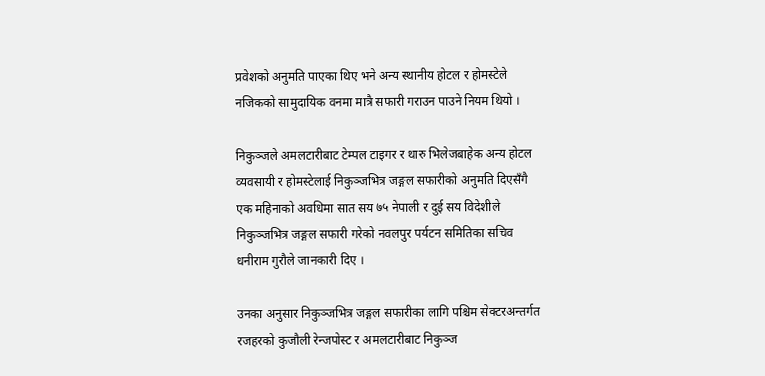प्रवेशको अनुमति पाएका थिए भने अन्य स्थानीय होटल र होमस्टेले नजिकको सामुदायिक वनमा मात्रै सफारी गराउन पाउने नियम थियो ।

निकुञ्जले अमलटारीबाट टेम्पल टाइगर र थारु भिलेजबाहेक अन्य होटल व्यवसायी र होमस्टेलाई निकुञ्जभित्र जङ्गल सफारीको अनुमति दिएसँगै एक महिनाको अवधिमा सात सय ७५ नेपाली र दुई सय विदेशीले निकुञ्जभित्र जङ्गल सफारी गरेको नवलपुर पर्यटन समितिका सचिव धनीराम गुरौले जानकारी दिए ।

उनका अनुसार निकुञ्जभित्र जङ्गल सफारीका लागि पश्चिम सेक्टरअन्तर्गत रजहरको कुजौली रेन्जपोस्ट र अमलटारीबाट निकुञ्ज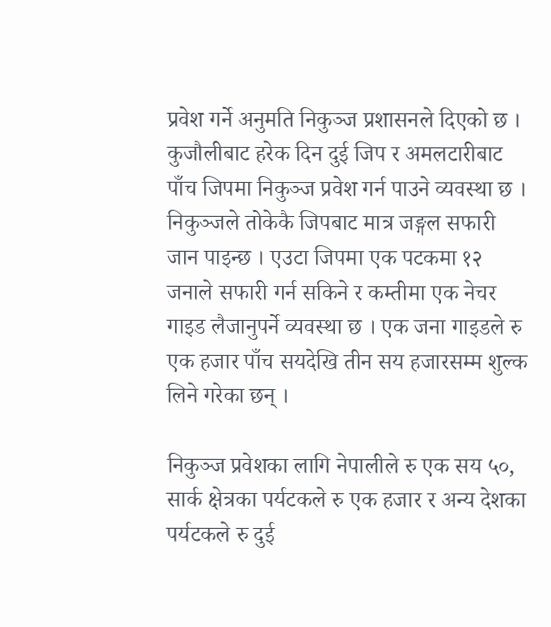प्रवेश गर्ने अनुमति निकुञ्ज प्रशासनले दिएको छ । कुजौलीबाट हरेक दिन दुई जिप र अमलटारीबाट पाँच जिपमा निकुञ्ज प्रवेश गर्न पाउने व्यवस्था छ । निकुञ्जले तोकेकै जिपबाट मात्र जङ्गल सफारी जान पाइन्छ । एउटा जिपमा एक पटकमा १२ जनाले सफारी गर्न सकिने र कम्तीमा एक नेचर गाइड लैजानुपर्ने व्यवस्था छ । एक जना गाइडले रु एक हजार पाँच सयदेखि तीन सय हजारसम्म शुल्क लिने गरेका छन् ।

निकुञ्ज प्रवेशका लागि नेपालीले रु एक सय ५०, सार्क क्षेत्रका पर्यटकले रु एक हजार र अन्य देशका पर्यटकले रु दुई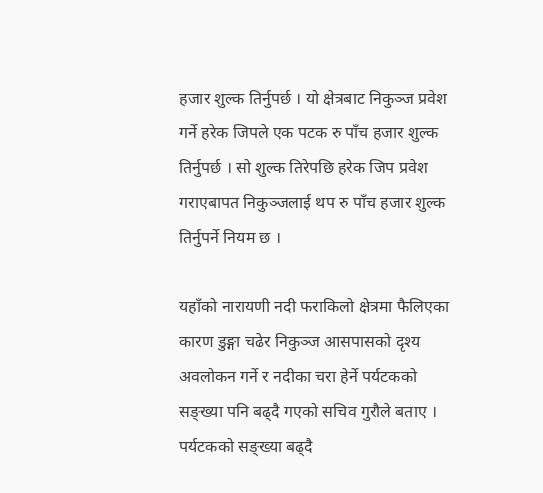हजार शुल्क तिर्नुपर्छ । यो क्षेत्रबाट निकुञ्ज प्रवेश गर्ने हरेक जिपले एक पटक रु पाँच हजार शुल्क तिर्नुपर्छ । सो शुल्क तिरेपछि हरेक जिप प्रवेश गराएबापत निकुञ्जलाई थप रु पाँच हजार शुल्क तिर्नुपर्ने नियम छ ।

यहाँको नारायणी नदी फराकिलो क्षेत्रमा फैलिएका कारण डुङ्गा चढेर निकुञ्ज आसपासको दृश्य अवलोकन गर्ने र नदीका चरा हेर्ने पर्यटकको सङ्ख्या पनि बढ्दै गएको सचिव गुरौले बताए । पर्यटकको सङ्ख्या बढ्दै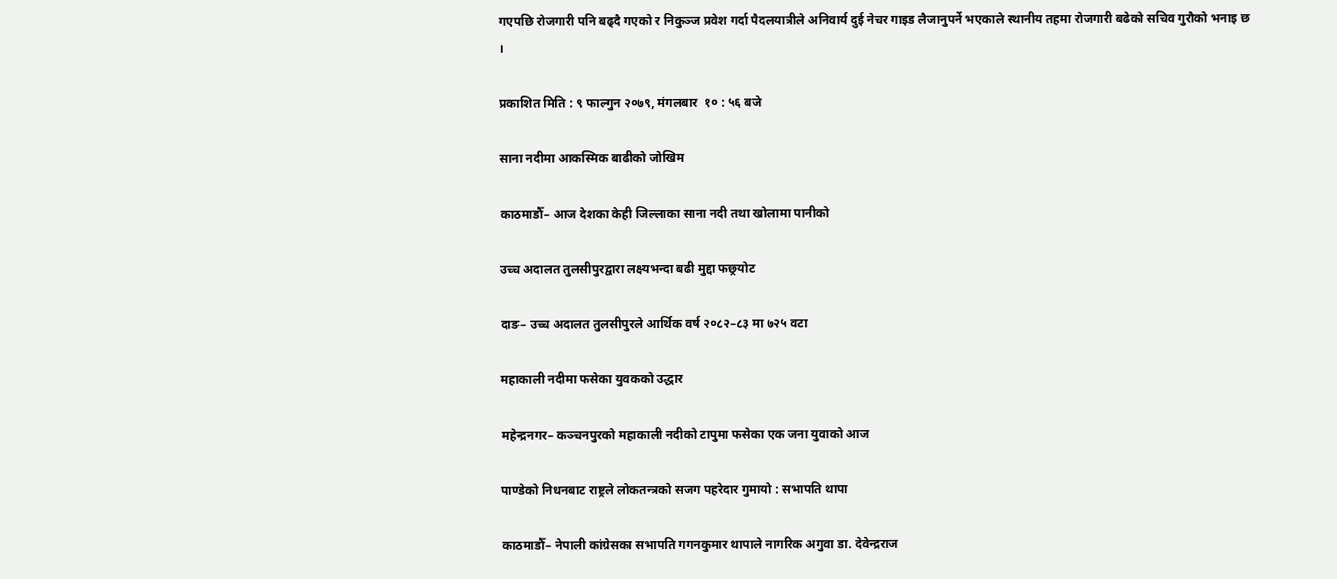गएपछि रोजगारी पनि बढ्दै गएको र निकुञ्ज प्रवेश गर्दा पैदलयात्रीले अनिवार्य दुई नेचर गाइड लैजानुपर्ने भएकाले स्थानीय तहमा रोजगारी बढेको सचिव गुरौको भनाइ छ ।

प्रकाशित मिति : ९ फाल्गुन २०७९, मंगलबार  १० : ५६ बजे

साना नदीमा आकस्मिक बाढीको जोखिम

काठमाडौँ– आज देशका केही जिल्लाका साना नदी तथा खोलामा पानीको

उच्च अदालत तुलसीपुरद्वारा लक्ष्यभन्दा बढी मुद्दा फछ्र्योट

दाङ– उच्च अदालत तुलसीपुरले आर्थिक वर्ष २०८२–८३ मा ७२५ वटा

महाकाली नदीमा फसेका युवकको उद्धार

महेन्द्रनगर– कञ्चनपुरको महाकाली नदीको टापुमा फसेका एक जना युवाको आज

पाण्डेको निधनबाट राष्ट्रले लोकतन्त्रको सजग पहरेदार गुमायो : सभापति थापा

काठमाडौँ– नेपाली कांग्रेसका सभापति गगनकुमार थापाले नागरिक अगुवा डा. देवेन्द्रराज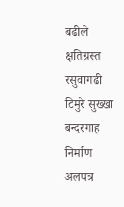बढीले क्षतिग्रस्त रसुवागढी टिमुरे सुख्खा बन्दरगाह निर्माण अलपत्र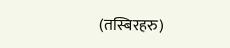(तस्बिरहरु)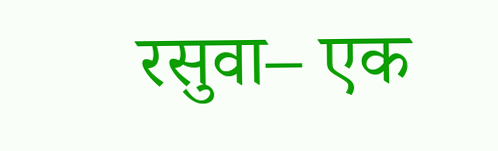रसुवा– एक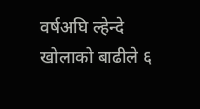वर्षअघि ल्हेन्दे खोलाको बाढीले ६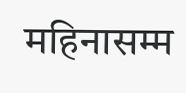महिनासम्म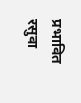प्रभावित रसुवा